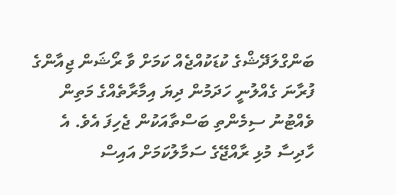ބަންގްލަދޭޝްގެ ކުޑަކުއްޖެއް ކަމަށް ވާ ރޯޝަން ޖިއާންގެ ފުރާނަ ގެއްލުނީ ހަދަމުން ދިޔަ އިމާރާތެއްގެ މަތިން ވެއްޓުނު ސިމެންތި ބަސްތާއަކުން ޖެހިފަ އެވެ. އެ ހާދިސާ މުޅި ރާއްޖޭގެ ސަމާލުކަމަށް އައިސް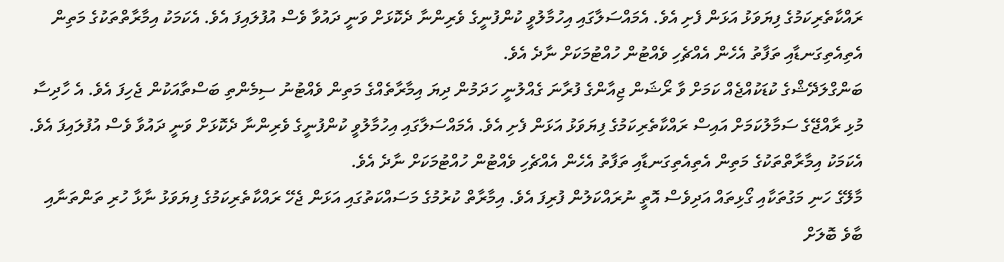ރައްކާތެރިކަމުގެ ފިޔަވަޅު އަޅަން ފެށި އެވެ. އެމައްސަލާގައި އިހުމާލުވީ ކުންފުނީގެ ވެރިންނާ ދެކޮޅަށް ވަނީ ދައުވާ ވެސް އުފުލައިފަ އެވެ. އެކަމަކު އިމާރާތްތަކުގެ މަތިން އެތިއެތިގަނޑާއި ތަފާތު އެހެން އެއްޗެހި ވެއްޓުން ހުއްޓުމަކަށް ނާދެ އެވެ.
ބަންގްލަދޭޝްގެ ކުޑަކުއްޖެއް ކަމަށް ވާ ރޯޝަން ޖިއާންގެ ފުރާނަ ގެއްލުނީ ހަދަމުން ދިޔަ އިމާރާތެއްގެ މަތިން ވެއްޓުނު ސިމެންތި ބަސްތާއަކުން ޖެހިފަ އެވެ. އެ ހާދިސާ މުޅި ރާއްޖޭގެ ސަމާލުކަމަށް އައިސް ރައްކާތެރިކަމުގެ ފިޔަވަޅު އަޅަން ފެށި އެވެ. އެމައްސަލާގައި އިހުމާލުވީ ކުންފުނީގެ ވެރިންނާ ދެކޮޅަށް ވަނީ ދައުވާ ވެސް އުފުލައިފަ އެވެ. އެކަމަކު އިމާރާތްތަކުގެ މަތިން އެތިއެތިގަނޑާއި ތަފާތު އެހެން އެއްޗެހި ވެއްޓުން ހުއްޓުމަކަށް ނާދެ އެވެ.
މާލޭގެ ހަނި މަގުތަކާއި ގޯޅިތައް އަދިވެސް އޮތީ ނުރައްކަލުން ފުރިފަ އެވެ. އިމާރާތް ކުރުމުގެ މަސައްކަތުގައި އަޅަން ޖެހޭ ރައްކާތެރިކަމުގެ ފިޔަވަޅު ނާޅާ ހުރި ތަންތަނާއި ބާވެ ބޮލަށް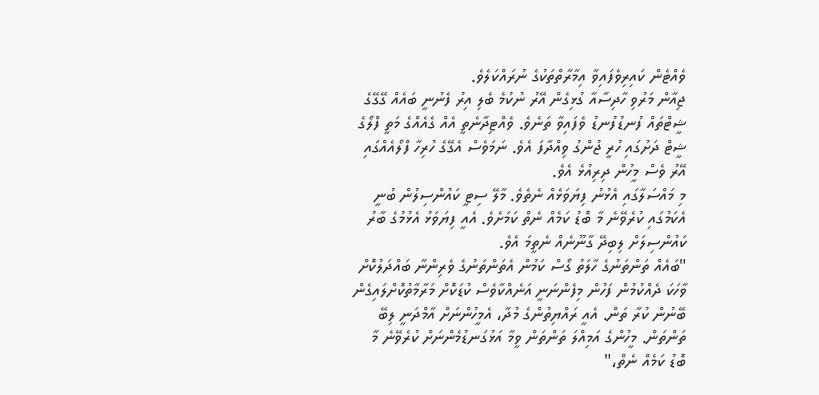ވެއްޓެން ކައިރިވެފައިވާ އިމާރާތްތަކުގެ ނުރައްކަލެވެ.
ޖިއާން މަރުވި ހާދިސާއާ ގުޅިގެން އޭރު ނުކުމެ ބެލި އިރު ފެނުނީ ބައެއް ގޭގޭގެ ޝީޓްތައް ފުނޑުފުނޑު ވެފައިވާ ތަނެވެ. ވެއްޓިދާނެތީ އެއް ގެއެއްގެ މަތީ ފްލޯގެ ޝީޓް ދަށުގައި ހުރީ ޖުންގު ވިއްދާފަ އެވެ. ނަމަވެސް އެގޭގެ ހުރިހާ ފްލޯއެއްގައި އޭރު ވެސް މީހުން ދިރިއުޅެ އެވެ.
މި މައްސަލާގައި އެޅުނު ފިޔަވަޅެއް ނެތެވެ. މާލޭ ސިޓީ ކައުންސިލުން ބުނީ އެކަމުގައި ކުރެވޭނެ މާ ބޮޑު ކަމެއް ނެތް ކަމަށެވެ. އެއީ ފިޔަވަޅު އެޅުމުގެ ބާރު ކައުންސިލަށް ލިބިދޭ ގާނޫނެއް ނެތީމަ އެވެ.
"ބައެއް ތަންތަނުގެ ހާލަތު ގޯސް ކަމުން އެތަންތަނުގެ ވެރިންނާ ބައްދަލުކޮށް ވާހަކަ ދެއްކުމުން ފަހުން މިފެންނަނީ އަނެއްކާވެސް ކުޑަކޮށް މަރާމާތުކޮށްލައިގެން ބޭނުން ކުރާ ތަން. އެއީ ރައްޔިތުންގެ މުދާ، އެމީހުންނަށް އާމްދަނީ ލިބޭ ތަންތަން. މީހުންގެ އަމިއްލަ ތަންތަން ވީމާ އަޅުގަނޑުމެންނަށް ކުރެވޭނެ މާ ބޮޑު ކަމެއް ނެތް،"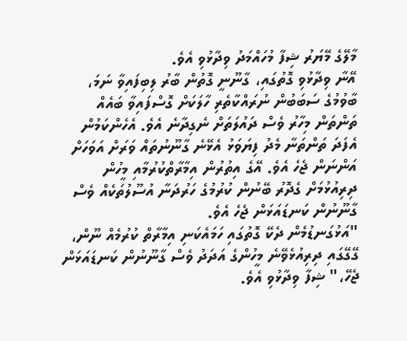މާލޭގެ މޭޔަރު ޝިފާ މުހައްމަދު ވިދާޅުވި އެވެ.
އޭނާ ވިދާޅުވި ގޮތުގައި، ގާނޫނީ ގޮތުން ބާރު ލިބިފައިވާ ނަމަ، ބާވުމުގެ ސަބަބުން ނުރައްކާތެރި ހާލަކަށް ގޮސްފައިވާ ބައެއް ތަންތަން މިހާރު ވެސް ދައުލަތަށް ނެގިދާނެ އެވެ. އެހެންކަމުން އެފަދަ ތަންތަނާ މެދު ފިޔަވަޅު އެޅޭނެ ގާނޫނުތައް ވަރަށް އަވަހަށް އަންނަން ޖެހެ އެވެ. އޭގެ އިތުރުން އިމާރާތްކުރުމާއި މީހުން ދިރިއުޅުމަށް ގެދޮރު ބޭނުން ކުރުމުގެ ހަރުދަނާ އުސޫލުތަކެއް ވެސް ގާނޫނުން ކަނޑައަޅަން ޖެހެ އެވެ.
"އަޅުގަނޑުމެން ދެކޭ ގޮތުގައި ހަމައެކަނި އިމާރާތް ކުރުމެއް ނޫން، ގޭގޭގައި ދިރިއުޅެވޭނެ މީހުންގެ އަދަދު ވެސް ގާނޫނުން ކަނޑައަޅަން ޖެހޭ،" ޝިފާ ވިދާޅުވި އެވެ.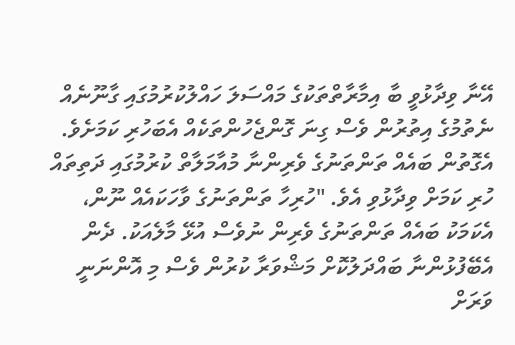އޭނާ ވިދާޅުވީ ބާ އިމާރާތްތަކުގެ މައްސަލަ ހައްލުކުރުމުގައި ގާނޫނެއް ނެތުމުގެ އިތުރުން ވެސް ގިނަ ގޮންޖެހުންތަކެއް އެބަހުރި ކަމަށެވެ. އެގޮތުން ބައެއް ތަންތަނުގެ ވެރިންނާ މުއާމަލާތް ކުރުމުގައި ދަތިތައް ހުރި ކަމަށް ވިދާޅުވި އެވެ. "ހުރިހާ ތަންތަނުގެ ވާހަކައެއް ނޫން، އެކަމަކު ބައެއް ތަންތަނުގެ ވެރިން ނުވެސް އުޅޭ މާލެއަކު. ދެން އެބޭފުޅުންނާ ބައްދަލުކޮށް މަޝްވަރާ ކުރުން ވެސް މި އޮންނަނީ ވަރަށް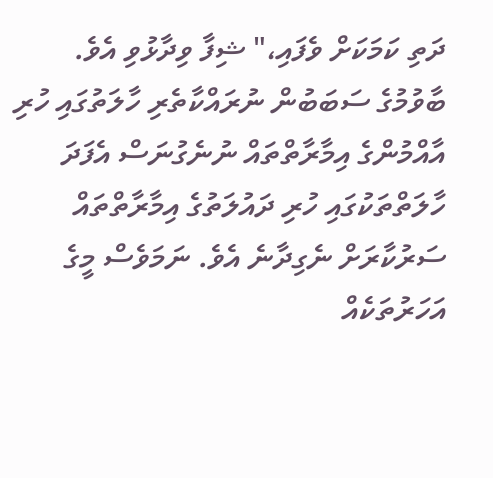ދަތި ކަމަކަށް ވެފައި،" ޝިފާ ވިދާޅުވި އެވެ.
ބާވުމުގެ ސަބަބުން ނުރައްކާތެރި ހާލަތުގައި ހުރި އާއްމުންގެ އިމާރާތްތައް ނުނެގުނަސް އެފަދަ ހާލަތްތަކުގައި ހުރި ދައުލަތުގެ އިމާރާތްތައް ސަރުކާރަށް ނެގިދާނެ އެވެ. ނަމަވެސް މީގެ އަހަރުތަކެއް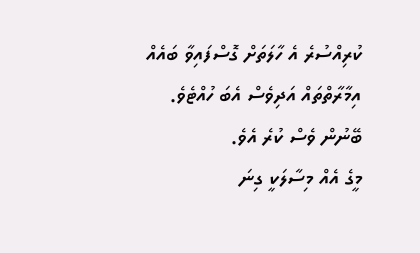ކުރިއްސުރެ އެ ހާލަތަށް ގޮސްފައިވާ ބައެއް އިމާރާތްތައް އަދިވެސް އެބަ ހުއްޓެވެ. ބޭނުން ވެސް ކުރެ އެވެ.
މީގެ އެއް މިސާލަކީ ގިނަ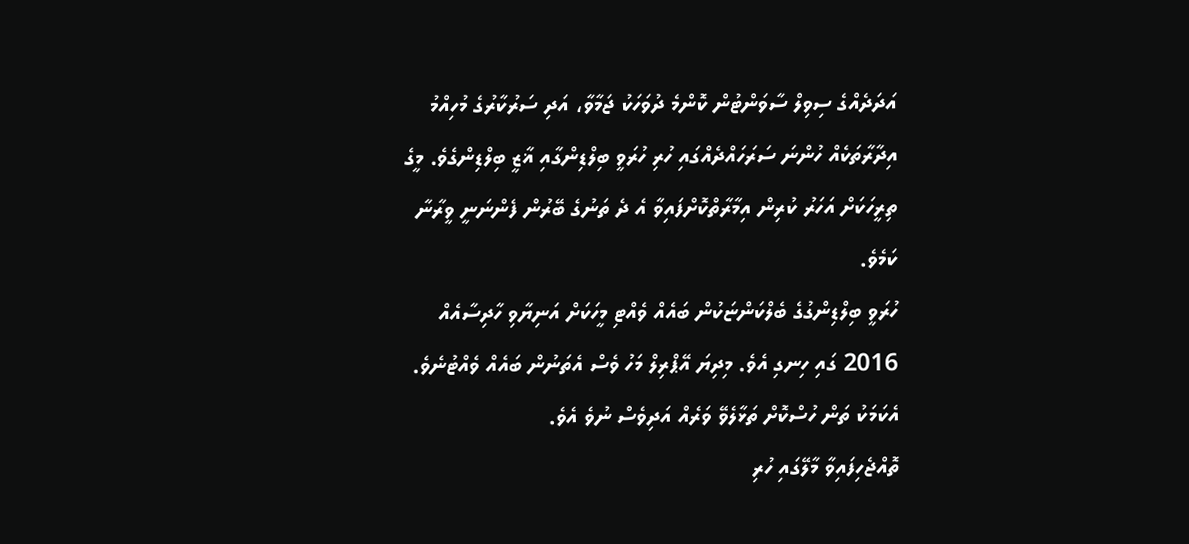އަދަދެއްގެ ސިވިލް ސާވަންޓުން ކޮންމެ ދުވަހަކު ޖަމާވާ، އަދި ސަރުކާރުގެ މުހިއްމު އިދާރާތަކެއް ހުންނަ ސަރަހައްދެއްގައި ހުރި ހުރަވީ ބިލްޑިންގާއި ޣާޒީ ބިލްޑިންގެވެ. މީގެ ތިރީހަކަށް އަހަރު ކުރިން އިމާރާތްކޮށްފައިވާ އެ ދެ ތަނުގެ ބޭރުން ފެންނަނީ ވީރާނާ ކަމެވެ.
ހުރަވީ ބިލްޑިންގުގެ ބެލްކަންޏަކުން ބައެއް ވެއްޓި މީހަކަށް އަނިޔާވި ހާދިސާއެއް 2016 ގައި ހިނގި އެވެ. މިދިޔަ އޭޕްރިލް މަހު ވެސް އެތަނުން ބައެއް ވެއްޓުނެވެ. އެކަމަކު ތަން ހުސްކޮށް ތަޅާލެވޭ ވަރެއް އަދިވެސް ނުވެ އެވެ.
ތޮއްޖެހިފައިވާ މާލޭގައި ހުރި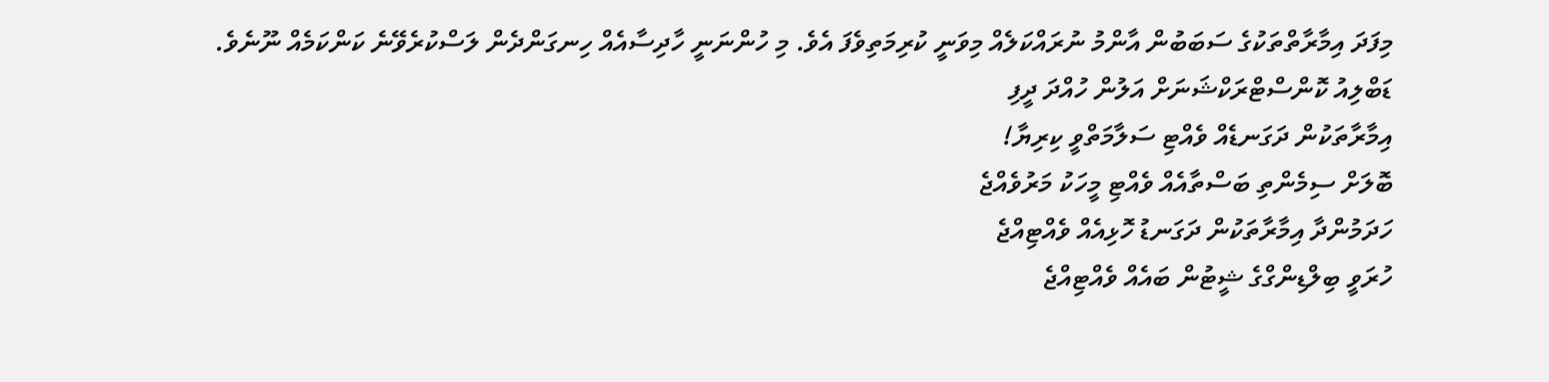މިފަދަ އިމާރާތްތަކުގެ ސަބަބުން އާންމު ނުރައްކަލެއް މިވަނީ ކުރިމަތިވެފަ އެވެ. މި ހުންނަނީ ހާދިސާއެއް ހިނގަންދެން ލަސްކުރެވޭނެ ކަންކަމެއް ނޫނެވެ.
ޑަބްލިއު ކޮންސްޓްރަކްޝަނަށް އަލުން ހުއްދަ ދީފި
އިމާރާތަކުން ދަގަނޑެއް ވެއްޓި ސަލާމަތްވީ ކިރިޔާ!
ބޮލަށް ސިމެންތި ބަސްތާއެއް ވެއްޓި މީހަކު މަރުވެއްޖެ
ހަދަމުންދާ އިމާރާތަކުން ދަގަނޑު ހޮޅިއެއް ވެއްޓިއްޖެ
ހުރަވީ ބިލްޑިންގްގެ ޝީޓުން ބައެއް ވެއްޓިއްޖެ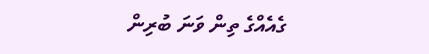ގެއެއްގެ ތިން ވަނަ ބުރިން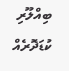ބިއްލޫރި ކުޑަދޮރެއް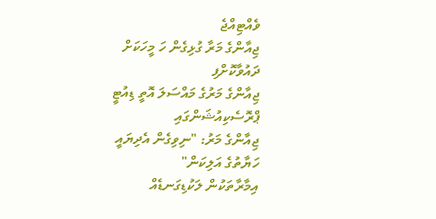ވެއްޓިއްޖެ
ޖިއާންގެ މަރާ ގުޅިގެން ހަ މީހަކަށް ދައުވާކޮށްފި
ޖިއާންގެ މަރުގެ މައްސަލަ އޮތީ ޑިއުޓީ ޕްރޮސެކިއުޝަންގައި
ޖިއާންގެ މަރު: "ނިވިގެން އެދިޔައީ ހަޔާތުގެ އަލިކަން"
އިމާރާތަކުން ލަކުޑިގަނޑެއް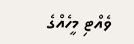ވެއްޓި މީހެއްގެ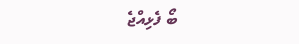ބޯ ފެޅިއްޖެ